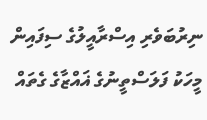ނިރުބަވެރި އިސްރާއީލުގެ ސިފައިން މީހަކު ފަލަސްތީނުގެ ޣައްޒާގެ ގެތައް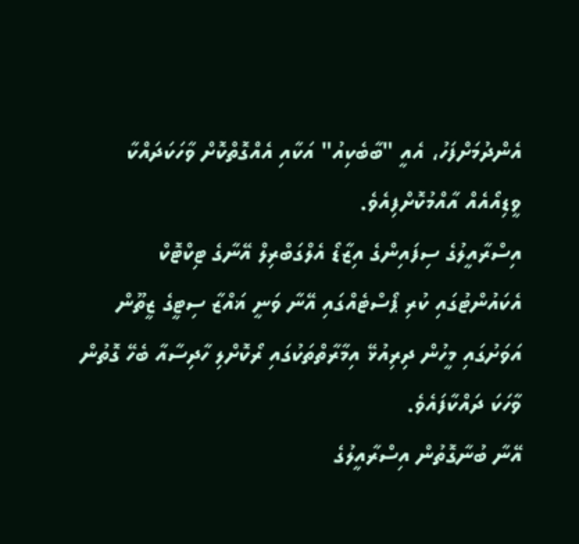އެންދުމަށްފަހު، އެއީ "ބާބެކިއު" އަކާއި އެއްގޮތްކޮށް ވާހަކަދައްކާ ވީޑިއޯއެއް އާއްމުކޮށްފިއެވެ.
އިސްރާއީލުގެ ސިފައިންގެ އިޒާޑޯ އެލްގަބްރިލް އޭނާގެ ޓިކްޓޮކް އެކައުންޓުގައި ކުރި ޕޯސްޓެއްގައި އޭނާ ވަނީ ޣައްޒާ ސިޓީގެ ޒީތޫން އަވަށުގައި މީހުން ދިރިއުޅޭ އިމާރާތްތަކުގައި ރޯކޮށްލި ހާދިސާއާ ބެހޭ ގޮތުން ވާހަކަ ދައްކާފައެވެ.
އޭނާ ބުނާގޮތުން އިސްރާއީލުގެ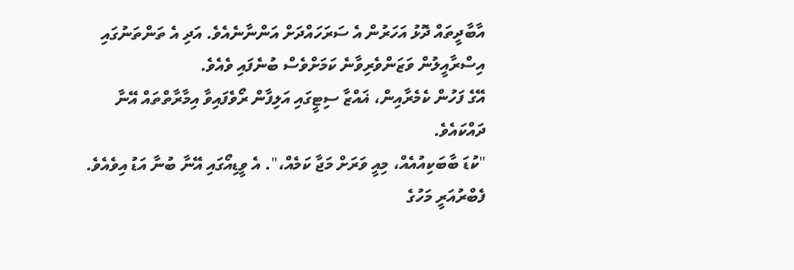އާބާދީތައް ދޮޅު އަހަރުން އެ ސަރަހައްދަށް އަންނާނެއެވެ. އަދި އެ ތަންތަނުގައި އިސްރާއީލުން ވަޒަންވެރިވާނެ ކަމަށްވެސް ބުނެފައި ވެއެވެ.
އޭގެ ފަހުން ކެމެރާއިން، ޣައްޒާ ސިޓީގައި އަލިފާން ރޯވެފައިވާ އިމާރާތްތައް އޭނާ ދައްކައެވެ.
"ކުޑަ ބާބަކިއުއެއް، މިއީ ވަރަށް މަޖާ ކަމެއް،". އެ ވީޑިއޯގައި އޭނާ ބުނާ އަޑު އިވެއެވެ.
ފެބްރުއަރީ މަހުގެ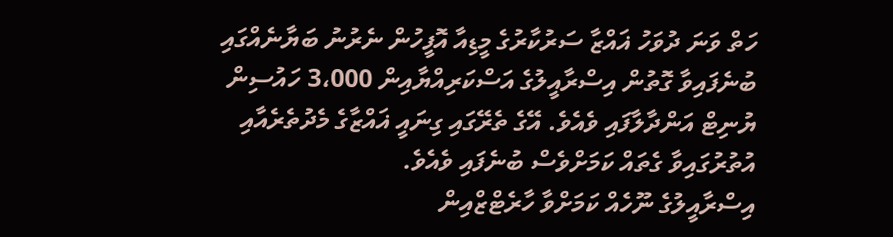ހަތް ވަނަ ދުވަހު ޣައްޒާ ސަރުކާރުގެ މީޑިއާ އޮފީހުން ނެރުނު ބަޔާނެއްގައި ބުނެފައިވާ ގޮތުން އިސްރާއީލުގެ އަސްކަރިއްޔާއިން 3،000 ހައުސިން ޔުނިޓް އަންދާލާފައި ވެއެވެ. އޭގެ ތެރޭގައި ގިނައީ ޣައްޒާގެ މެދުތެރެއާއި އުތުރުގައިވާ ގެތައް ކަމަށްވެސް ބުނެފައި ވެއެވެ.
އިސްރާއީލުގެ ނޫހެއް ކަމަށްވާ ހާރެޓްޒްއިން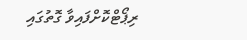ރިޕޯޓްކޮށްފައިވާ ގޮތުގައި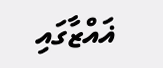ޣައްޒާގައި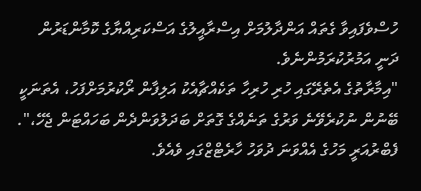ހުސްވެފައިވާ ގެތައް އަންދާލުމަށް އިސްރާއީލުގެ އަސްކަރިއްޔާގެ ކޮމާންޑަރުން ދަނީ އަމުރުކުރަމުންނެވެ.
"އިމާރާތުގެ އެތެރޭގައި ހުރި ހުރިހާ ތަކެއްޗާއެކު އަލިފާން ރޯކުރުމަށްފަހު، އެތަނަކީ ބޭނުން ނުކުރެވޭނެ ވަރުގެ ތަނެއްގެ ގޮތަށް ބަދަލުވަންދެން ބަހައްޓަން ޖެހޭ،". ފެބްރުއަރީ މަހުގެ އެއްވަނަ ދުވަހު ހާރެޓްޒްގައި ވެއެވެ.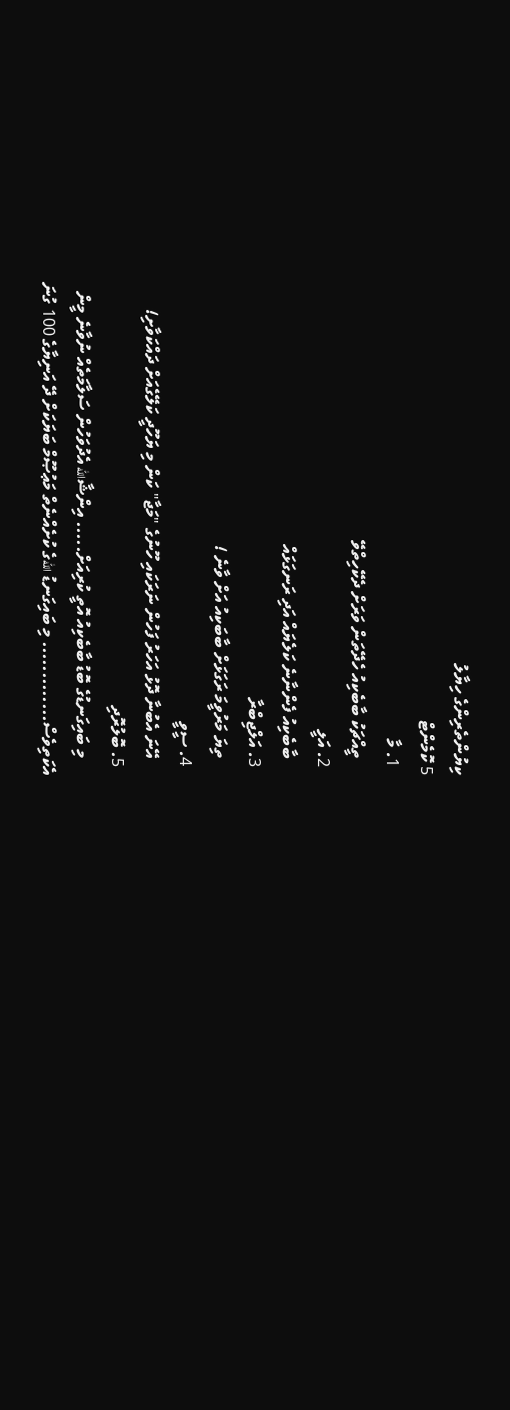ކިޔުންތެރިންގެ ހިޔާލު
5 ކޮމެންޓް
  1. މާ
    ތީއްޗަކު ބާބެކިއު ހެދޭތަން ވަރަށް ދެކޭހިތްވޭ
  2. އަލީ
    ބާބެކިއު ފެންނާނެ ކަލެޔައް އަދި ރަނގަޅައް
  3. އަލްޖިބްރާ
    ތިޔަ މަރުވީމަ ރަގަޅަށް ބާބަކިއު އަށް ވާނެ !
  4. ސީވީ
    އޭނަ އެބުނާ ދޮޅު އަހަރު ފަހުން ނަރަކައި ހޫނުގެ "މަޖާ" ކަން މި ޔަހޫދީ ކަލޭގެއަށް ދައްކަވާށި!
  5. ބޮލުރޮދި
    މި ބައިގަނޑުގެ ބޮޑު ބާބެކިއު އޮތީ ކުރިއަށް..... އިންޝާالله އެދުވަހުން ސަލާމަތެއް ނުވާނެ މީން އެކަތިވެސް............. މި ބައިގަނޑު اللهގެ ކުށެއްނެތް މަޢުޞޫމް ބަޔަކަށް ދޭ އަނިޔާގެ 100 ގުނަ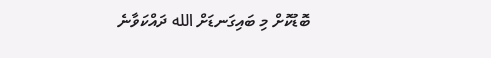ބޮޑުކޮށް މި ބައިގަނޑަށް الله ދައްކަވާނެ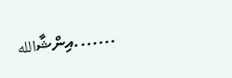.......އިންޝާالله